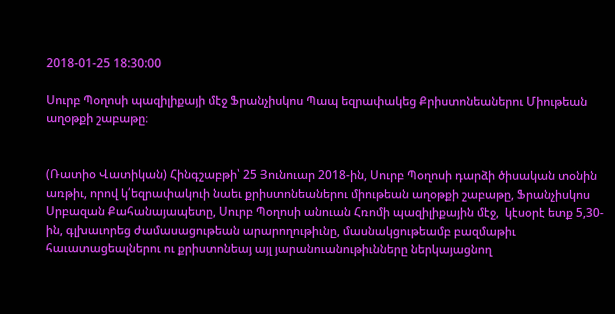2018-01-25 18:30:00

Սուրբ Պօղոսի պազիլիքայի մէջ Ֆրանչիսկոս Պապ եզրափակեց Քրիստոնեաներու Միութեան աղօթքի շաբաթը։


(Ռատիօ Վատիկան) Հինգշաբթի՝ 25 Յունուար 2018-ին, Սուրբ Պօղոսի դարձի ծիսական տօնին առթիւ, որով կ՛եզրափակուի նաեւ քրիստոնեաներու միութեան աղօթքի շաբաթը, Ֆրանչիսկոս Սրբազան Քահանայապետը, Սուրբ Պօղոսի անուան Հռոմի պազիլիքային մէջ,  կէսօրէ ետք 5,30-ին, գլխաւորեց ժամասացութեան արարողութիւնը, մասնակցութեամբ բազմաթիւ հաւատացեալներու ու քրիստոնեայ այլ յարանուանութիւնները ներկայացնող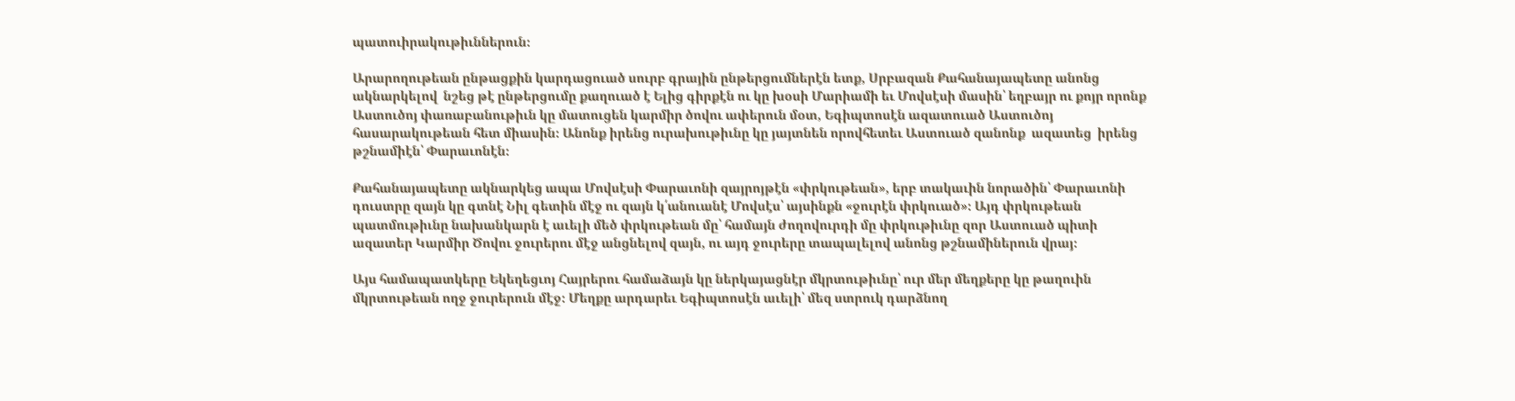պատուիրակութիւններուն։

Արարողութեան ընթացքին կարդացուած սուրբ գրային ընթերցումներէն ետք, Սրբազան Քահանայապետը անոնց ակնարկելով  նշեց թէ ընթերցումը քաղուած է Ելից գիրքէն ու կը խօսի Մարիամի եւ Մովսէսի մասին՝ եղբայր ու քոյր որոնք Աստուծոյ փառաբանութիւն կը մատուցեն կարմիր ծովու ափերուն մօտ, Եգիպտոսէն ազատուած Աստուծոյ հասարակութեան հետ միասին։ Անոնք իրենց ուրախութիւնը կը յայտնեն որովհետեւ Աստուած զանոնք  ազատեց  իրենց թշնամիէն՝ Փարաւոնէն։

Քահանայապետը ակնարկեց ապա Մովսէսի Փարաւոնի զայրոյթէն «փրկութեան», երբ տակաւին նորածին՝ Փարաւոնի դուստրը զայն կը գտնէ Նիլ գետին մէջ ու զայն կ՛անուանէ Մովսէս՝ այսինքն «ջուրէն փրկուած»։ Այդ փրկութեան պատմութիւնը նախանկարն է աւելի մեծ փրկութեան մը՝ համայն ժողովուրդի մը փրկութիւնը զոր Աստուած պիտի ազատեր Կարմիր Ծովու ջուրերու մէջ անցնելով զայն, ու այդ ջուրերը տապալելով անոնց թշնամիներուն վրայ։

Այս համապատկերը Եկեղեցւոյ Հայրերու համաձայն կը ներկայացնէր մկրտութիւնը՝ ուր մեր մեղքերը կը թաղուին մկրտութեան ողջ ջուրերուն մէջ։ Մեղքը արդարեւ Եգիպտոսէն աւելի՝ մեզ ստրուկ դարձնող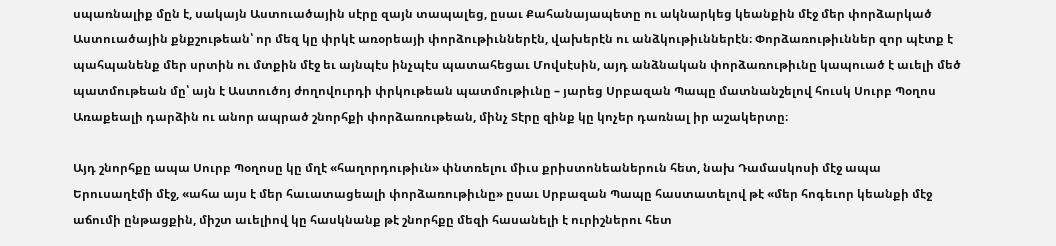սպառնալիք մըն է, սակայն Աստուածային սէրը զայն տապալեց, ըսաւ Քահանայապետը ու ակնարկեց կեանքին մէջ մեր փորձարկած Աստուածային քնքշութեան՝ որ մեզ կը փրկէ առօրեայի փորձութիւններէն, վախերէն ու անձկութիւններէն։ Փորձառութիւններ զոր պէտք է պահպանենք մեր սրտին ու մտքին մէջ եւ այնպէս ինչպէս պատահեցաւ Մովսէսին, այդ անձնական փորձառութիւնը կապուած է աւելի մեծ պատմութեան մը՝ այն է Աստուծոյ ժողովուրդի փրկութեան պատմութիւնը – յարեց Սրբազան Պապը մատնանշելով հուսկ Սուրբ Պօղոս Առաքեալի դարձին ու անոր ապրած շնորհքի փորձառութեան, մինչ Տէրը զինք կը կոչեր դառնալ իր աշակերտը։

Այդ շնորհքը ապա Սուրբ Պօղոսը կը մղէ «հաղորդութիւն» փնտռելու միւս քրիստոնեաներուն հետ, նախ Դամասկոսի մէջ ապա Երուսաղէմի մէջ, «ահա այս է մեր հաւատացեալի փորձառութիւնը» ըսաւ Սրբազան Պապը հաստատելով թէ «մեր հոգեւոր կեանքի մէջ աճումի ընթացքին, միշտ աւելիով կը հասկնանք թէ շնորհքը մեզի հասանելի է ուրիշներու հետ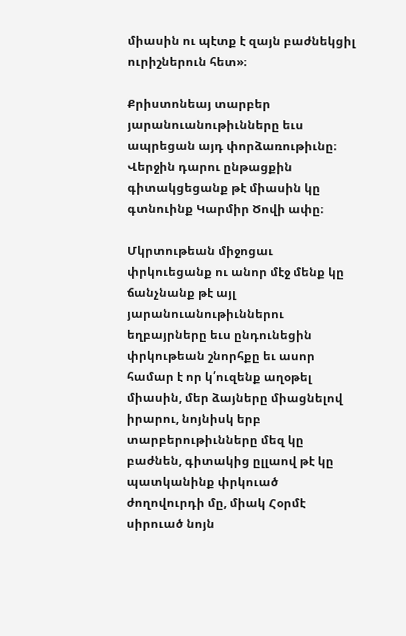միասին ու պէտք է զայն բաժնեկցիլ ուրիշներուն հետ»։

Քրիստոնեայ տարբեր յարանուանութիւնները եւս ապրեցան այդ փորձառութիւնը։ Վերջին դարու ընթացքին գիտակցեցանք թէ միասին կը գտնուինք Կարմիր Ծովի ափը։

Մկրտութեան միջոցաւ փրկուեցանք ու անոր մէջ մենք կը ճանչնանք թէ այլ յարանուանութիւններու եղբայրները եւս ընդունեցին փրկութեան շնորհքը եւ ասոր համար է որ կ՛ուզենք աղօթել միասին, մեր ձայները միացնելով իրարու, նոյնիսկ երբ տարբերութիւնները մեզ կը բաժնեն, գիտակից ըլլաով թէ կը պատկանինք փրկուած ժողովուրդի մը, միակ Հօրմէ սիրուած նոյն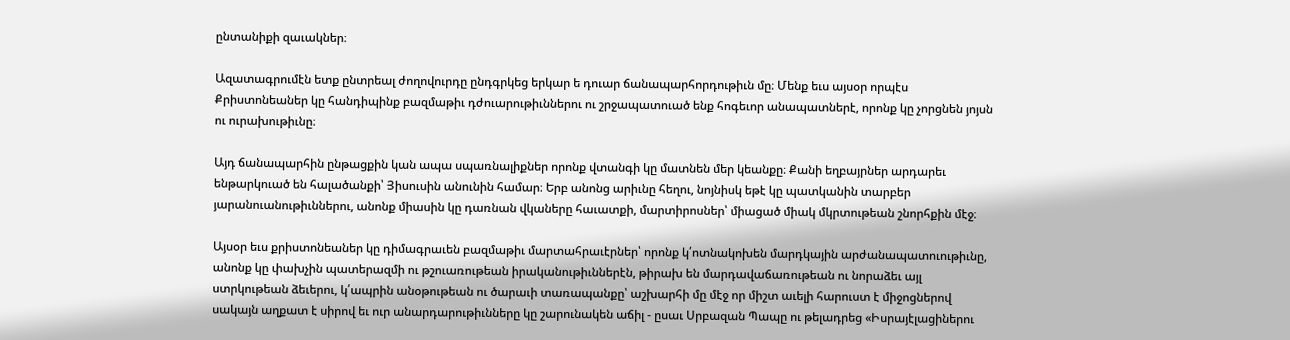ընտանիքի զաւակներ։

Ազատագրումէն ետք ընտրեալ ժողովուրդը ընդգրկեց երկար ե դուար ճանապարհորդութիւն մը։ Մենք եւս այսօր որպէս Քրիստոնեաներ կը հանդիպինք բազմաթիւ դժուարութիւններու ու շրջապատուած ենք հոգեւոր անապատներէ, որոնք կը չորցնեն յոյսն ու ուրախութիւնը։

Այդ ճանապարհին ընթացքին կան ապա սպառնալիքներ որոնք վտանգի կը մատնեն մեր կեանքը։ Քանի եղբայրներ արդարեւ ենթարկուած են հալածանքի՝ Յիսուսին անունին համար։ Երբ անոնց արիւնը հեղու, նոյնիսկ եթէ կը պատկանին տարբեր յարանուանութիւններու, անոնք միասին կը դառնան վկաները հաւատքի, մարտիրոսներ՝ միացած միակ մկրտութեան շնորհքին մէջ։

Այսօր եւս քրիստոնեաներ կը դիմագրաւեն բազմաթիւ մարտահրաւէրներ՝ որոնք կ՛ոտնակոխեն մարդկային արժանապատուութիւնը, անոնք կը փախչին պատերազմի ու թշուառութեան իրականութիւններէն, թիրախ են մարդավաճառութեան ու նորաձեւ այլ ստրկութեան ձեւերու, կ՛ապրին անօթութեան ու ծարաւի տառապանքը՝ աշխարհի մը մէջ որ միշտ աւելի հարուստ է միջոցներով սակայն աղքատ է սիրով եւ ուր անարդարութիւնները կը շարունակեն աճիլ - ըսաւ Սրբազան Պապը ու թելադրեց «Իսրայէլացիներու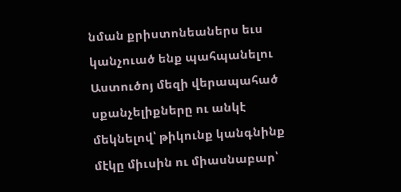նման քրիստոնեաներս եւս կանչուած ենք պահպանելու Աստուծոյ մեզի վերապահած սքանչելիքները ու անկէ մեկնելով՝ թիկունք կանգնինք մէկը միւսին ու միասնաբար՝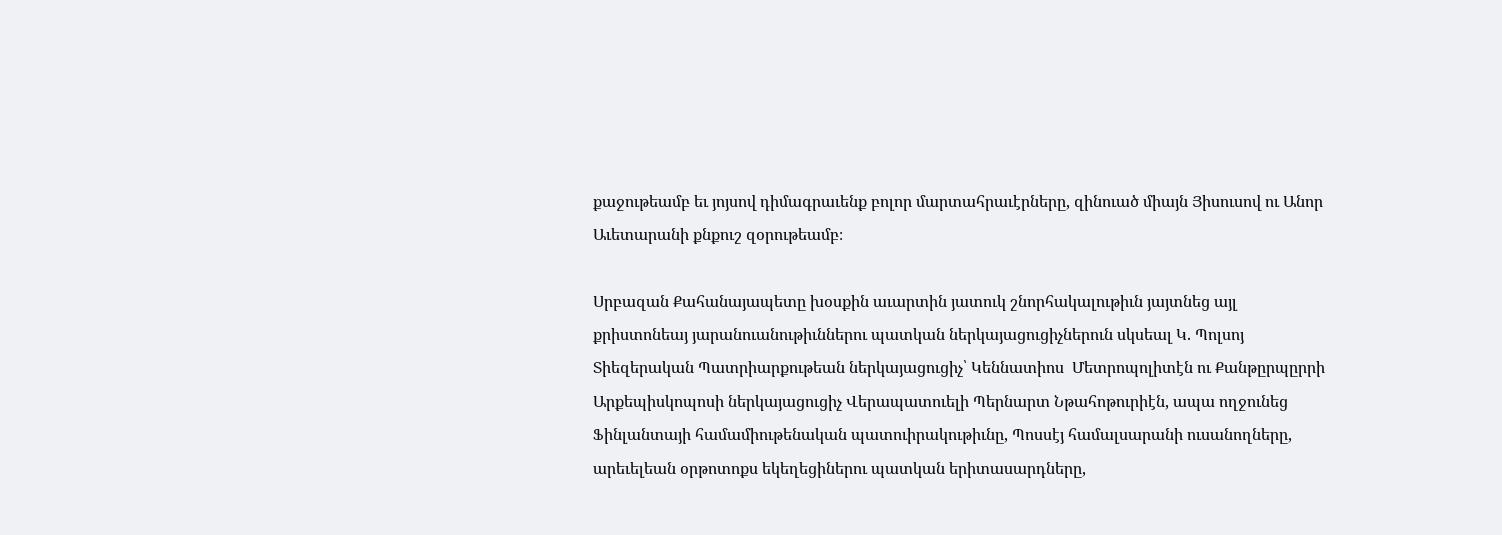քաջութեամբ եւ յոյսով դիմագրաւենք բոլոր մարտահրաւէրները, զինուած միայն Յիսուսով ու Անոր Աւետարանի քնքուշ զօրութեամբ։

Սրբազան Քահանայապետը խօսքին աւարտին յատուկ շնորհակալութիւն յայտնեց այլ քրիստոնեայ յարանուանութիւններու պատկան ներկայացուցիչներուն սկսեալ Կ. Պոլսոյ Տիեզերական Պատրիարքութեան ներկայացուցիչ՝ Կեննատիոս  Մետրոպոլիտէն ու Քանթըրպըրրի Արքեպիսկոպոսի ներկայացուցիչ Վերապատուելի Պերնարտ Նթահոթուրիէն, ապա ողջունեց Ֆինլանտայի համամիութենական պատուիրակութիւնը, Պոսսէյ համալսարանի ուսանողները, արեւելեան օրթոտոքս եկեղեցիներու պատկան երիտասարդները,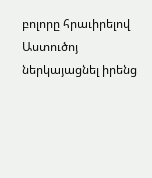բոլորը հրաւիրելով Աստուծոյ ներկայացնել իրենց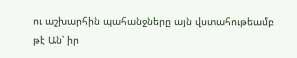ու աշխարհին պահանջները այն վստահութեամբ թէ Ան՝ իր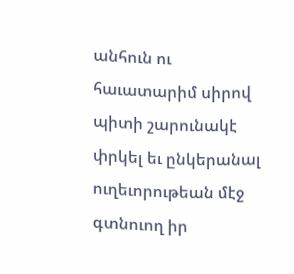անհուն ու հաւատարիմ սիրով պիտի շարունակէ փրկել եւ ընկերանալ ուղեւորութեան մէջ գտնուող իր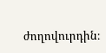ժողովուրդին։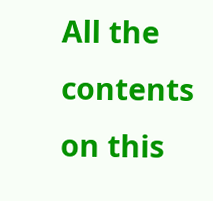All the contents on this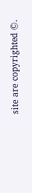site are copyrighted ©.